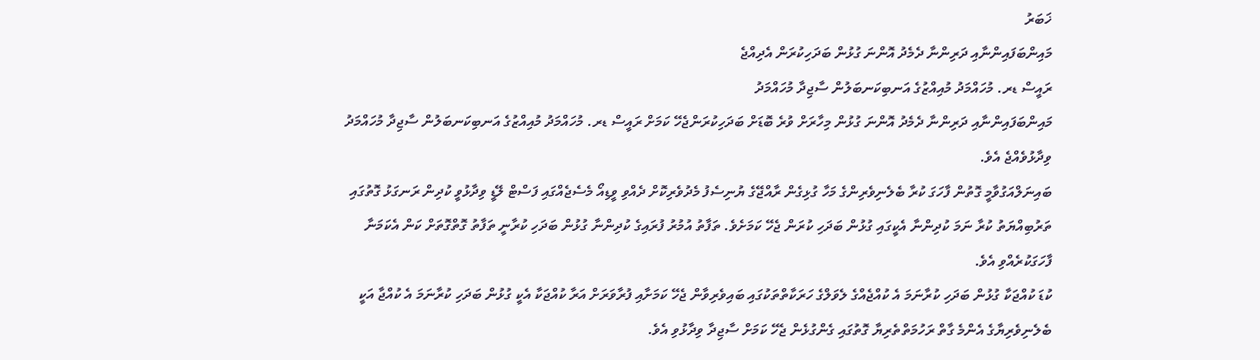ޚަބަރު
މައިންބަފައިންނާއި ދަރިންނާ ދެމެދު އޮންނަ ގުޅުން ބަދަހިކުރަން އެދިއްޖެ
ރައީސް ޑރ. މުހައްމަދު މުއިއްޒުގެ އަނބިކަނބަލުން ސާޖިދާ މުހައްމަދު
މައިންބަފައިންނާއި ދަރިންނާ ދެމެދު އޮންނަ ގުޅުން މިހާރަށް ވުރެ ބޮޑަށް ބަދަހިކުރަންޖެހޭ ކަމަށް ރައީސް ޑރ. މުހައްމަދު މުއިއްޒުގެ އަނބިކަނބަލުން ސާޖިދާ މުހައްމަދު ވިދާޅުވެއްޖެ އެވެ.
ބައިނަލްއަގުވާމީ ގޮތުން ފާހަގަ ކުރާ ބެލެނިވެރިންގެ މަހާ ގުޅިގެން ރާއްޖޭގެ ޔުނިސެފު މެދުވެރިކޮށް ދެއްވި ވީޑިއޯ މެސެޖެއްގައި ފަސްޓް ލޭޑީ ވިދާޅުވީ ކުދިން ރަނގަޅު ގޮތުގައި ތަރުބިއްޔަތު ކުރާ ނަމަ ކުދިންނާ އެކީގައި ގުޅުން ބަދަހި ކުރަން ޖެހޭ ކަމަށެވެ. ތަފާތު އުމުރު ފުރައިގެ ކުދިންނާ ގުޅުން ބަދަހި ކުރާނީ ތަފާތު ގޮތްގޮތަށް ކަން އެކަމަނާ ފާހަގަކުރެއްވި އެވެ.
ކުޑަ ކުއްޖަކާ ގުޅުން ބަދަހި ކުރާނަމަ އެ ކުއްޖެއްގެ ލެވަލްގެ ހަރަކާތްތަކުގައި ބައިވެރިވާން ޖެހޭ ކަމަށާއި ފުރާވަރަށް އަރާ ކުއްޖަކާ އެކީ ގުޅުން ބަދަހި ކުރާނަމަ އެ ކުއްޖާ އަކީ ބެލެނިވެރިޔާގެ އެންމެ ގާތް ރަހުމަތްތެރިޔާ ގޮތުގައި ގެންގުޅެން ޖެހޭ ކަމަށް ސާޖިދާ ވިދާޅުވި އެވެ.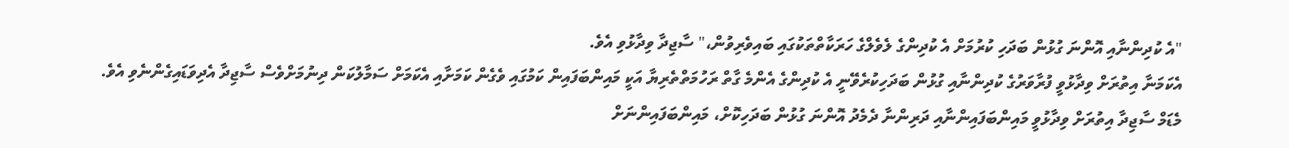"އެ ކުދިންނާއި އޮންނަ ގުޅުން ބަދަހި ކުރުމަށް އެ ކުދިންގެ ލެވެލްގެ ހަރަކާތްތަކުގައި ބައިވެރިވުން،" ސާޖިދާ ވިދާޅުވި އެވެ.
އެކަމަނާ އިތުރަށް ވިދާޅުވީ ފުރާވަރުގެ ކުދިންނާއި ގުޅުން ބަދަހިކުރެވޭނީ އެ ކުދިންގެ އެންމެ ގާތް ރަހުމަތްތެރިޔާ އަކީ މައިންބަފައިން ކަމުގައި ވެގެން ކަމަށާއި އެކަމަށް ސަމާލުކަން ދިނުމަށްވެސް ސާޖިދާ އެދިވަޑައިގެންނެވި އެވެ.
މެޑަމް ސާޖިދާ އިތުރަށް ވިދާޅުވީ މައިންބަފައިންނާއި ދަރިންނާ ދެމެދު އޮންނަ ގުޅުން ބަދަހިކޮށް، މައިންބަފައިންނަށް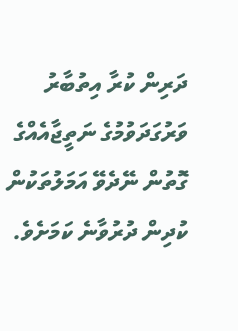ދަރިން ކުރާ އިތުބާރު ވަރުގަދަވުމުގެ ނަތީޖާއެއްގެ ގޮތުން ނޭދެވޭ އަމަލުތަކުން ކުދިން ދުރުވާނެ ކަމަށެވެ.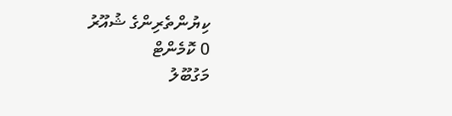ކިޔުންތެރިންގެ ޝުއޫރު
0 ކޮމެންޓް
މަގުބޫލު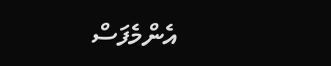އެންމެފަސް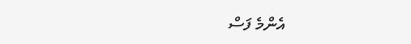އެންމެ ފަސް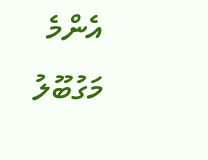އެންމެ މަގުބޫލު